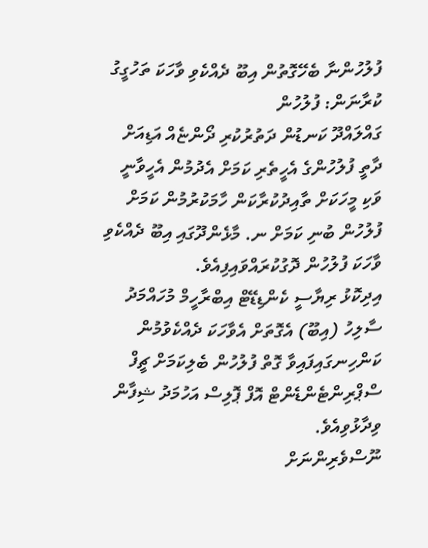ފުލުހުންނާ ބެހޭގޮތުން އިބޫ ދެއްކެވި ވާހަކަ ތަހުގީގު ކުރާނަން: ފުލުހުން
ގައްލައްދޫ ކަނޑުން ދަތުރުކުރި ދޯންޏެއް އަޑިއަށް ދާތީ ފުލުހުންގެ އެހީތެރި ކަމަށް އެދުމުން އެހީވާނީ ވަކި މީހަކަށް ތާއިދުކުރާކަން ހާމަކުރުމުން ކަމަށް ފުލުހުން ބުނި ކަމަށް ނ. މާޅެންދޫގައި އިބޫ ދެއްކެވި ވާހަކަ ފުލުހުން ދޮގުކުރައްވައިފިއެވެ.
އިދިކޮޅު ރިޔާސީ ކެންޑިޑޭޓް އިބްރާހީމް މުހައްމަދު ސާލިހު (އިބޫ) އެގޮތަށް އެވާހަކަ ދެއްކެވުމުން ކަންހިނގައިފައިވާ ގޮތް ފުލުހުން ބެލިކަމަށް ޗީފް ސްޕްރިންޓެންޑެންޓް އޮފް ޕޮލިސް އަހުމަދު ޝިފާން ވިދާޅުވިއެވެ.
ނޫސްވެރިންނަށް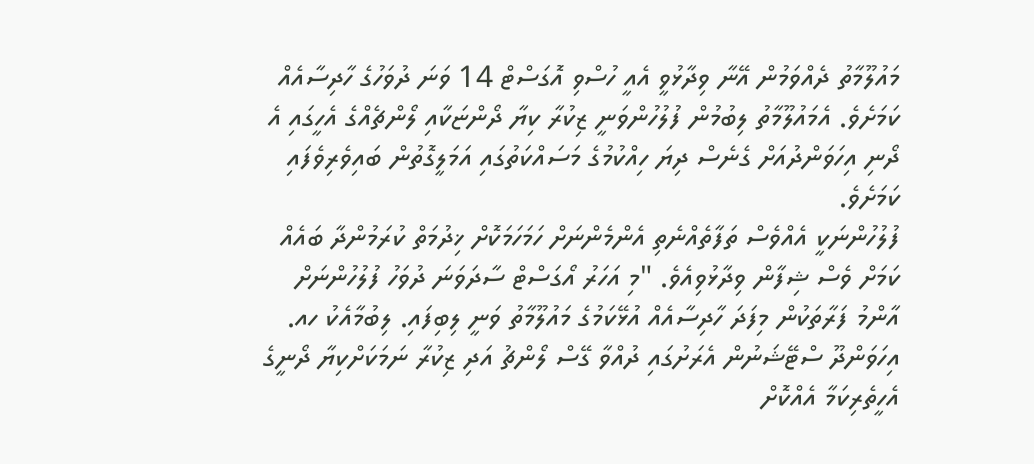މައުލޫމާތު ދެއްވަމުން އޭނާ ވިދާޅުވީ އެއީ ހުސްވި އޮގަސްޓް 14 ވަނަ ދުވަހުގެ ހާދިސާއެއް ކަމަށެވެ. އެމައުލޫމާތު ލިބުމުން ފުލުހުންވަނީ ޒިކުރާ ކިޔާ ދޯންޏަކާއި ލޯންޗެއްގެ އެހީގައި އެ ދޯނި އިހަވަންދުއަށް ގެނެސް ދިޔަ ހިއްކުމުގެ މަސައްކަތުގައި އަމަލީގޮތުން ބައިވެރިވެފައި ކަމަށެވެ.
ފުލުހުންނަކީ އެއްވެސް ތަފާތެއްނެތި އެންމެންނަށް ހަމަހަމަކޮށް ޚިދުމަތް ކުރަމުންދާ ބައެއް ކަމަށް ވެސް ޝިފާން ވިދާޅުވިއެވެ. "މި އަހަރު އޯގަސްޓް ސާދަވަނަ ދުވަހު ފުލުހުންނަށް އާންމު ފަރާތަކުން މިފަދަ ހާދިސާއެއް އުޅޭކަމުގެ މައުލޫމާތު ވަނީ ލިބިފައި. ލިބުމާއެކު ހއ. އިހަވަންދޫ ސްޓޭޝަނުން އެރަށުގައި ދުއްވާ ގޭސް ލޯންޗު އަދި ޒިކުރާ ނަމަކަށްކިޔާ ދޯނީގެ އެހީތެރިކަމާ އެއްކޮށް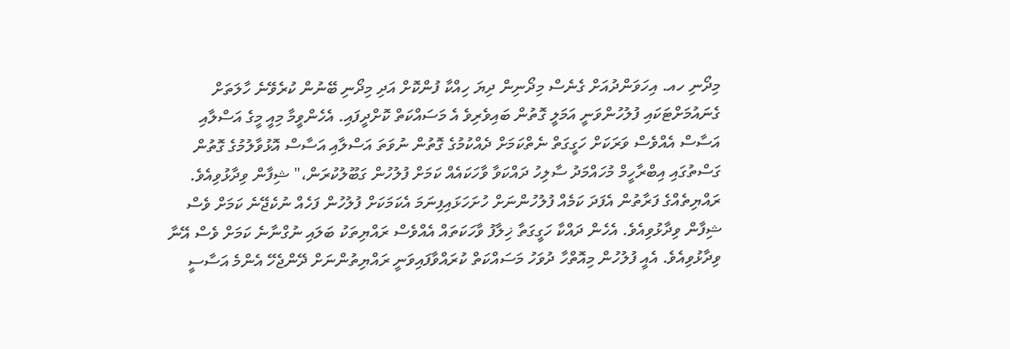މިދޯނި ހއ. އިހަވަންދުއަށް ގެނެސް މިދޯނިން ދިޔަ ހިއްކާ ފުންކޮށް އަދި މިދޯނި ބޭނުން ކުރެވޭނެ ހާލަތަށް ގެނައުމަށްޓަކައި ފުލުހުންވަނީ އަމަލީ ގޮތުން ބައިވެރިވެ އެ މަސައްކަތް ކޮށްދީފައި. އެހެންވީމާ މިއީ މީގެ އަސްލާއި އަސާސް އެއްވެސް ވަރަކަށް ހަގީގަތް ނެތްކަމަށް ދެއްކުމުގެ ގޮތުން ނުވަތަ އަސްލާއި އަސާސް އޮޅުވާލުމުގެ ގޮތުން ގަސްތުގައި އިބްރާހީމް މުހައްމަދު ސާލިހު ދައްކަވާ ވާހަކައެއް ކަމަށް ފުލުހުން ގަބޫލުކުރަން،" ޝިފާން ވިދާޅުވިއެވެ.
ރައްޔިތެއްގެ ފަރާތުން އެފަދަ ކަމެއް ފުލުހުންނަށް ހުށަހަޅައިފިނަމަ އެކަމަކަށް ފުލުހުން ފަހެއް ނުކެޖޭނެ ކަމަށް ވެސް ޝިފާން ވިދާޅުވިއެވެ. އެހެން ދައްކާ ހަގީގަތާ ޚިލާފު ވާހަކަތައް އެއްވެސް ރައްޔިތަކު ބަލައި ނުގްނާނެ ކަމަށް ވެސް އޭނާ ވިދާޅުވިއެވެ. އެއީ ފުލުހުން މިއޮތްހާ ދުވަހު މަސައްކަތް ކުރައްވާފައިވަނީ ރައްޔިތުންނަށް ދޭންޖެހޭ އެންމެ އަސާސީ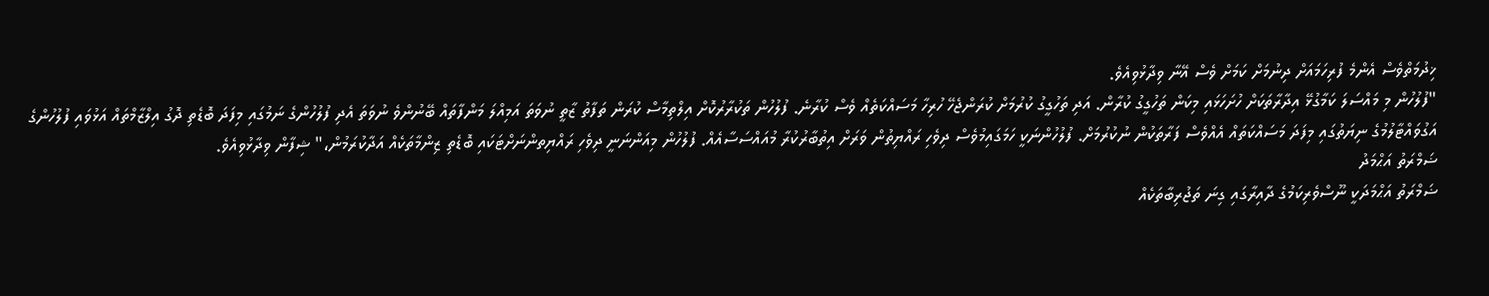ޚިދުމަތްވެސް އެންމެ ފުރިހަމައަށް ދިނުމަށް ކަމަށް ވެސް އޭނާ ވިދާޅުވިއެވެ.
"ފުލުހުން މި މައްސަލަ ކަމާގުޅޭ އިދާރާތަކަށް ހުށަހަޅައި މިކަން ތަހުގީގު ކުރާން. އަދި ތަހުގީގު ކުރުމަށް ކުރަންޖެހޭ ހުރިހާ މަސައްކަތެއް ވެސް ކުރާނެ. ފުލުހުން ތަކުރާރުކޮށް އިލްތިމާސް ކުރަން ތަފާތު ޒާތީ ނުވަތަ އަމިއްލަ މަންފާތައް ބޭނުންވެ ނުވަތަ އެދި ފުލުހުންގެ ނަމުގައި މިފަދަ ބޮޑެތި ދޮގު އިލްޒާމްތައް އަޅުވައި ފުލުހުންގެ އަގުވައްޓާލުމުގެ ނިޔަތުގައި މިފަދަ މަސައްކަތައް އެއްވެސް ފަރާތަކުން ނުކުރުމަށް. ފުލުހުންނަކީ ހަމަގައިމުވެސް ދިވެހި ރައްޔިތުން ވަރަށް އިތުބާރުކުރާ މުއައްސަސާއެއް. ފުލުހުން މިއަންނަނީ ދިވެހި ރައްޔިތންނަށްޓަކައި ބޮޑެތި ޒިންމާތަކެއް އަދާކުރަމުން،" ޝިފާން ވިދާޅުވިއެވެ.
ޟަމްރަތު އަޙްމަދު
ޟަމްރަތު އަޙްމަދަކީ ނޫސްވެރިކަމުގެ ދާއިރާގައި ގިނަ ތަޖުރިބާތަކެއް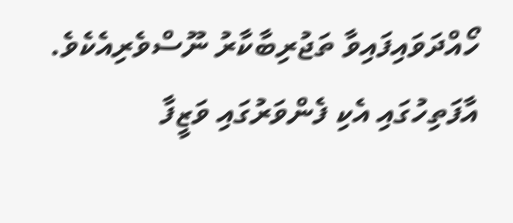ހޯއްދަވައިފައިވާ ތަޖުރިބާކާރު ނޫސްވެރިއެކެވެ. އާފަތިހުގައި އެކި ފެންވަރުގައި ވަޒީފާ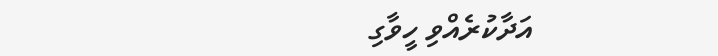އަދާކުރެއްވި ހީވާގި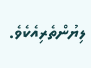ލިޔުންތެރިއެކެވެ.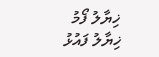ޚިޔާލު ފޯމު
ޚިޔާލު ފައުޅު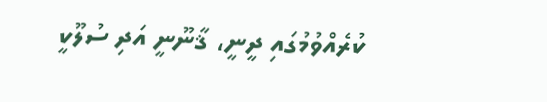ކުރެއްވުމުގައި ދީނީ، ޤާނޫނީ އަދި ސުލޫކީ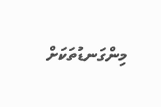މިންގަނޑުތަކަށް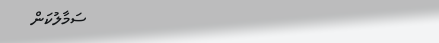ސަމާލުކަން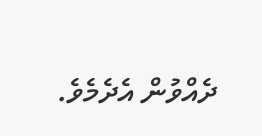ދެއްވުން އެދެމެވެ.